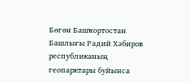Бөгөн Башҡортостан Башлығы Радий Хәбиров республиканың геопарктары буйынса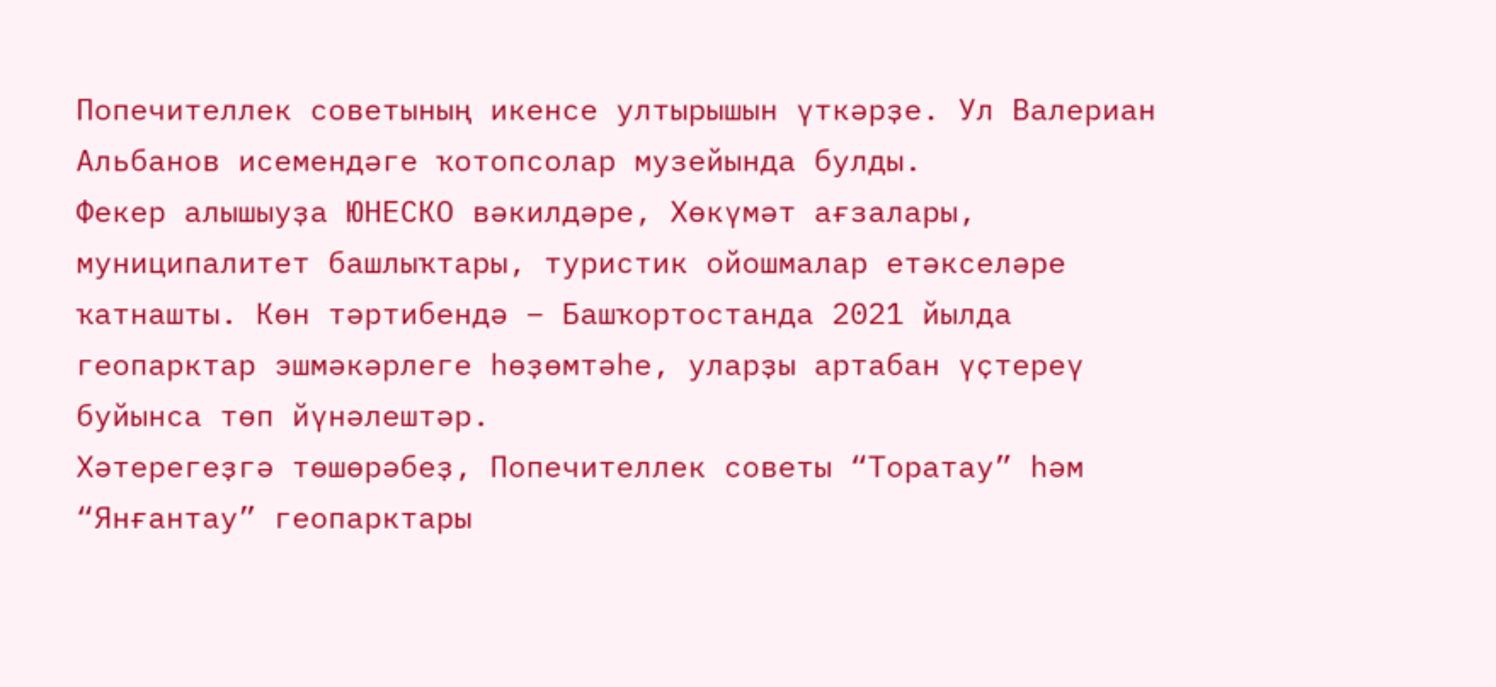Попечителлек советының икенсе ултырышын үткәрҙе. Ул Валериан Альбанов исемендәге ҡотопсолар музейында булды.
Фекер алышыуҙа ЮНЕСКО вәкилдәре, Хөкүмәт ағзалары, муниципалитет башлыҡтары, туристик ойошмалар етәкселәре ҡатнашты. Көн тәртибендә – Башҡортостанда 2021 йылда геопарктар эшмәкәрлеге һөҙөмтәһе, уларҙы артабан үҫтереү буйынса төп йүнәлештәр.
Хәтерегеҙгә төшөрәбеҙ, Попечителлек советы “Торатау” һәм “Янғантау” геопарктары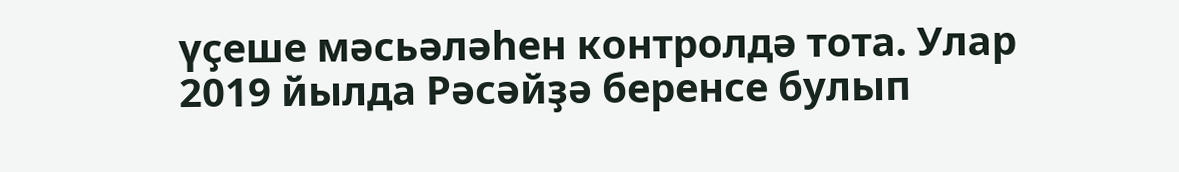үҫеше мәсьәләһен контролдә тота. Улар 2019 йылда Рәсәйҙә беренсе булып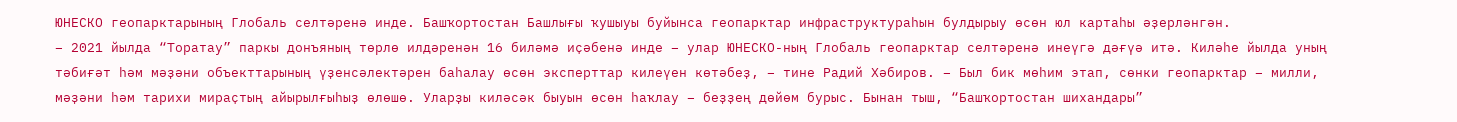ЮНЕСКО геопарктарының Глобаль селтәренә инде. Башҡортостан Башлығы ҡушыуы буйынса геопарктар инфраструктураһын булдырыу өсөн юл картаһы әҙерләнгән.
– 2021 йылда “Торатау” паркы донъяның төрлө илдәренән 16 биләмә иҫәбенә инде – улар ЮНЕСКО-ның Глобаль геопарктар селтәренә инеүгә дәғүә итә. Киләһе йылда уның тәбиғәт һәм мәҙәни объекттарының үҙенсәлектәрен баһалау өсөн эксперттар килеүен көтәбеҙ, – тине Радий Хәбиров. – Был бик мөһим этап, сөнки геопарктар – милли, мәҙәни һәм тарихи мираҫтың айырылғыһыҙ өлөшө. Уларҙы киләсәк быуын өсөн һаҡлау – беҙҙең дөйөм бурыс. Бынан тыш, “Башҡортостан шихандары”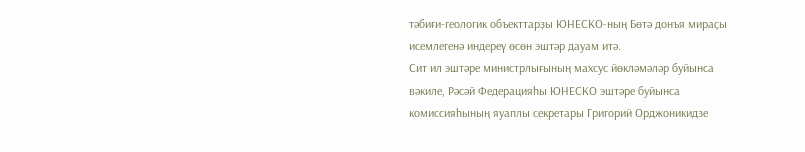тәбиғи-геологик объекттарҙы ЮНЕСКО-ның Бөтә донъя мираҫы исемлегенә индереү өсөн эштәр дауам итә.
Сит ил эштәре министрлығының махсус йөкләмәләр буйынса вәкиле, Рәсәй Федерацияһы ЮНЕСКО эштәре буйынса комиссияһының яуаплы секретары Григорий Орджоникидзе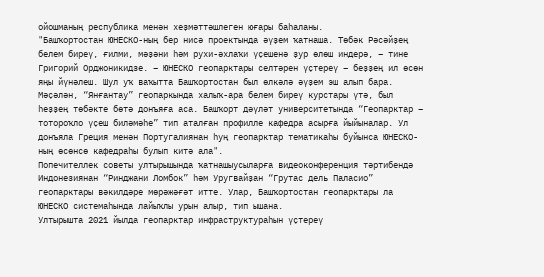ойошманың республика менән хеҙмәттәшлеген юғары баһаланы.
"Башҡортостан ЮНЕСКО-ның бер нисә проектында әүҙем ҡатнаша. Төбәк Рәсәйҙең белем биреү, ғилми, мәҙәни һәм рухи-әхлаҡи үҫешенә ҙур өлөш индерә, – тине Григорий Орджоникидзе. – ЮНЕСКО геопарктары селтәрен үҫтереү – беҙҙең ил өсөн яңы йүнәлеш. Шул уҡ ваҡытта Башҡортостан был өлкәлә әүҙем эш алып бара. Мәҫәлән, “Янғантау” геопаркында халыҡ-ара белем биреү курстары үтә, был һеҙҙең төбәкте бөтә донъяға аса. Башҡорт дәүләт университетында “Геопарктар – тотороҡло үҫеш биләмәһе” тип аталған профилле кафедра асырға йыйыналар. Ул донъяла Греция менән Португалиянан һуң геопарктар тематикаһы буйынса ЮНЕСКО-ның өсөнсө кафедраһы булып китә ала".
Попечителлек советы ултырышында ҡатнашыусыларға видеоконференция тәртибендә Индонезиянан “Ринджани Ломбок” һәм Уругвайҙан “Грутас дель Паласио” геопарктары вәкилдәре мөрәжәғәт итте. Улар, Башҡортостан геопарктары ла ЮНЕСКО системаһында лайыҡлы урын алыр, тип ышана.
Ултырышта 2021 йылда геопарктар инфраструктураһын үҫтереү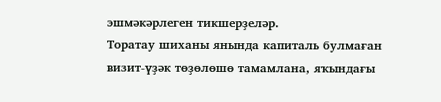эшмәкәрлеген тикшерҙеләр.
Торатау шиханы янында капиталь булмаған визит-үҙәк төҙөлөшө тамамлана, яҡындағы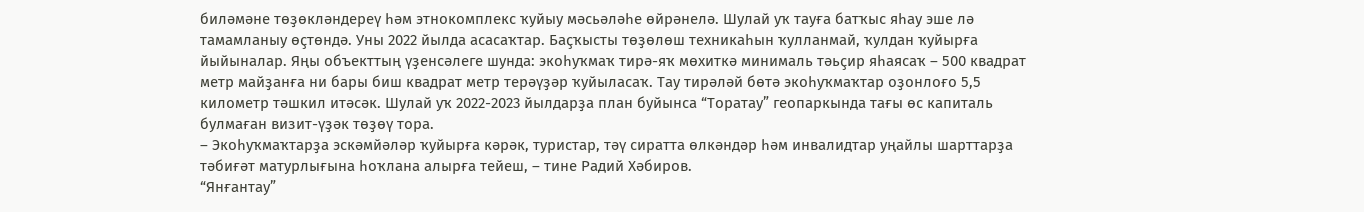биләмәне төҙөкләндереү һәм этнокомплекс ҡуйыу мәсьәләһе өйрәнелә. Шулай уҡ тауға батҡыс яһау эше лә тамамланыу өҫтөндә. Уны 2022 йылда асасаҡтар. Баҫҡысты төҙөлөш техникаһын ҡулланмай, ҡулдан ҡуйырға йыйыналар. Яңы объекттың үҙенсәлеге шунда: экоһуҡмаҡ тирә-яҡ мөхиткә минималь тәьҫир яһаясаҡ – 500 квадрат метр майҙанға ни бары биш квадрат метр терәүҙәр ҡуйыласаҡ. Тау тирәләй бөтә экоһуҡмаҡтар оҙонлоғо 5,5 километр тәшкил итәсәк. Шулай уҡ 2022-2023 йылдарҙа план буйынса “Торатау” геопаркында тағы өс капиталь булмаған визит-үҙәк төҙөү тора.
– Экоһуҡмаҡтарҙа эскәмйәләр ҡуйырға кәрәк, туристар, тәү сиратта өлкәндәр һәм инвалидтар уңайлы шарттарҙа тәбиғәт матурлығына һоҡлана алырға тейеш, – тине Радий Хәбиров.
“Янғантау”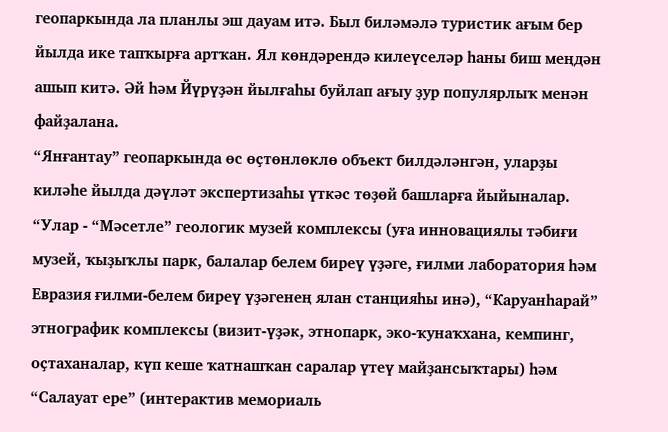геопаркында ла планлы эш дауам итә. Был биләмәлә туристик ағым бер йылда ике тапҡырға артҡан. Ял көндәрендә килеүселәр һаны биш меңдән ашып китә. Әй һәм Йүрүҙән йылғаһы буйлап ағыу ҙур популярлыҡ менән файҙалана.
“Янғантау” геопаркында өс өҫтөнлөклө объект билдәләнгән, уларҙы киләһе йылда дәүләт экспертизаһы үткәс төҙөй башларға йыйыналар. “Улар - “Мәсетле” геологик музей комплексы (уға инновациялы тәбиғи музей, ҡыҙыҡлы парк, балалар белем биреү үҙәге, ғилми лаборатория һәм Евразия ғилми-белем биреү үҙәгенең ялан станцияһы инә), “Каруанһарай” этнографик комплексы (визит-үҙәк, этнопарк, эко-ҡунаҡхана, кемпинг, оҫтаханалар, күп кеше ҡатнашҡан саралар үтеү майҙансыҡтары) һәм “Салауат ере” (интерактив мемориаль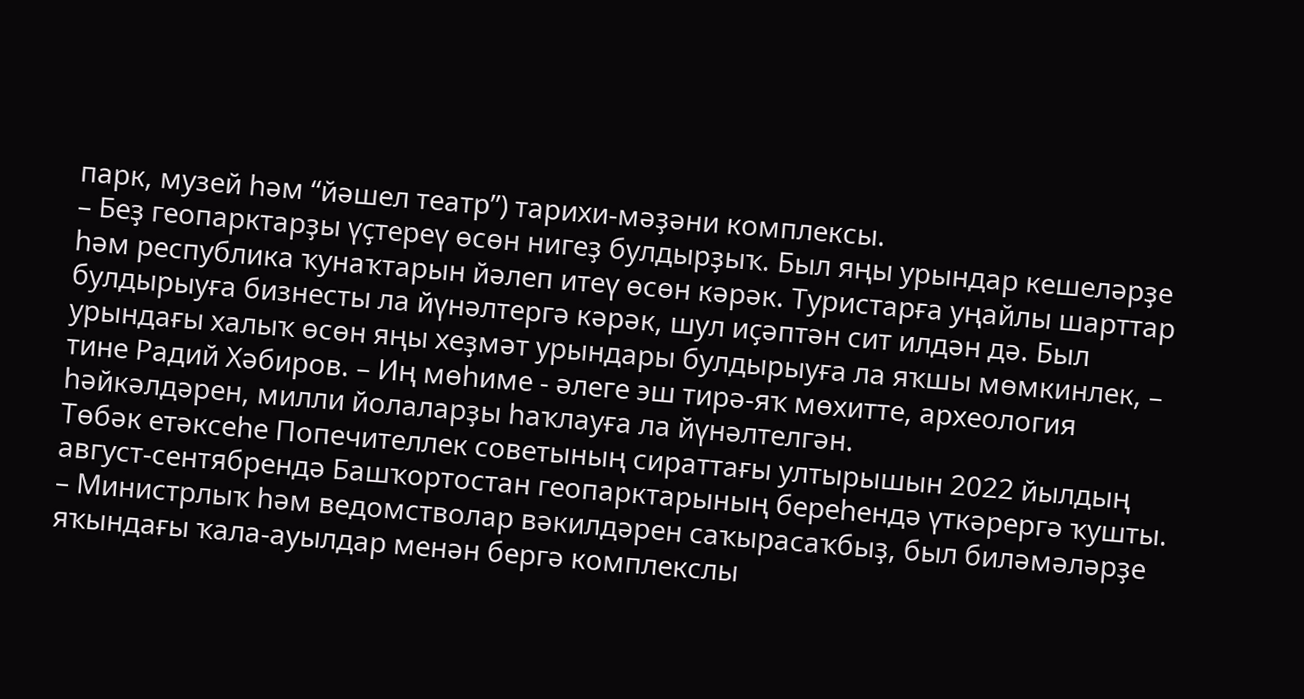парк, музей һәм “йәшел театр”) тарихи-мәҙәни комплексы.
– Беҙ геопарктарҙы үҫтереү өсөн нигеҙ булдырҙыҡ. Был яңы урындар кешеләрҙе һәм республика ҡунаҡтарын йәлеп итеү өсөн кәрәк. Туристарға уңайлы шарттар булдырыуға бизнесты ла йүнәлтергә кәрәк, шул иҫәптән сит илдән дә. Был урындағы халыҡ өсөн яңы хеҙмәт урындары булдырыуға ла яҡшы мөмкинлек, – тине Радий Хәбиров. – Иң мөһиме - әлеге эш тирә-яҡ мөхитте, археология һәйкәлдәрен, милли йолаларҙы һаҡлауға ла йүнәлтелгән.
Төбәк етәксеһе Попечителлек советының сираттағы ултырышын 2022 йылдың август-сентябрендә Башҡортостан геопарктарының береһендә үткәрергә ҡушты.
– Министрлыҡ һәм ведомстволар вәкилдәрен саҡырасаҡбыҙ, был биләмәләрҙе яҡындағы ҡала-ауылдар менән бергә комплекслы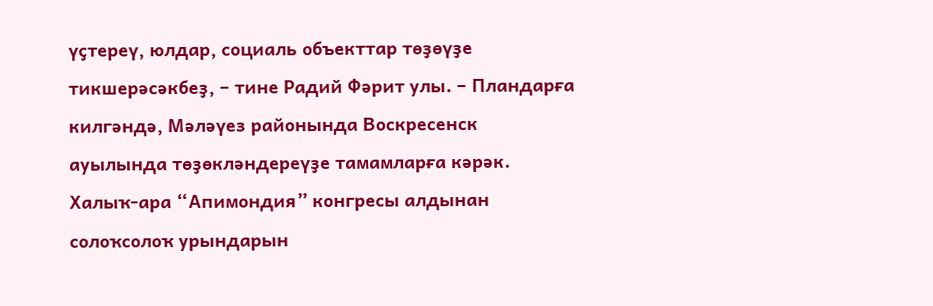үҫтереү, юлдар, социаль объекттар төҙөүҙе тикшерәсәкбеҙ, – тине Радий Фәрит улы. – Пландарға килгәндә, Мәләүез районында Воскресенск ауылында төҙөкләндереүҙе тамамларға кәрәк. Халыҡ-ара “Апимондия” конгресы алдынан солоҡсолоҡ урындарын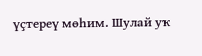үҫтереү мөһим. Шулай уҡ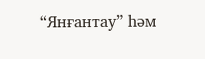“Янғантау” һәм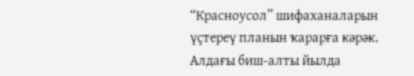“Красноусол” шифаханаларын үҫтереү планын ҡарарға кәрәк. Алдағы биш-алты йылда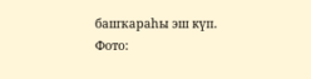башҡараһы эш күп.
Фото: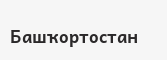Башҡортостан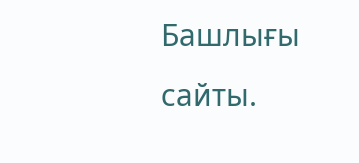Башлығы сайты.